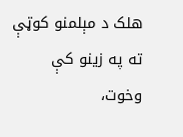هلک د مېلمنو کوټې ته په زینو کې وخوت،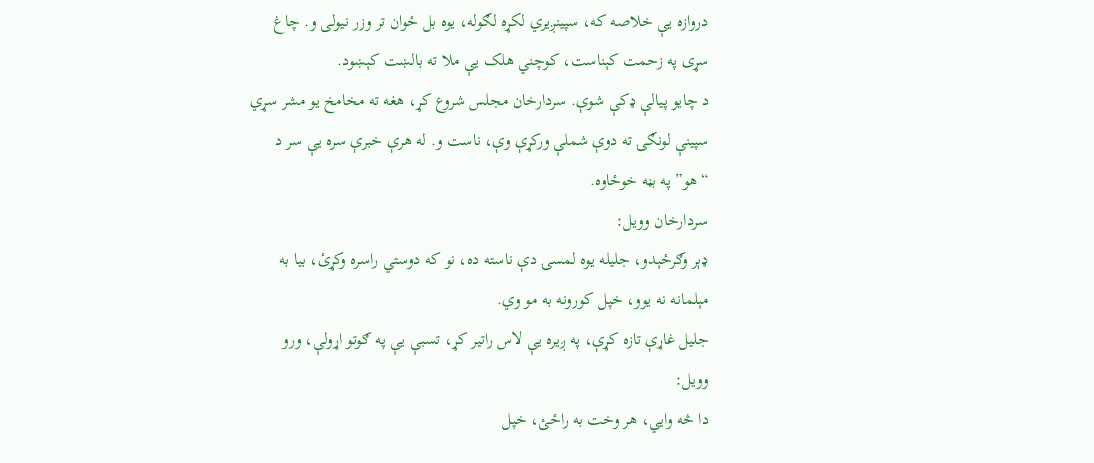دروازه یې خلاصه که، سپینږیري لکړه لګوله، یوه بل ځوان تر وزر نیولی و. چاغ سړی په زحمت کېناست، کوچني هلک یې ملا ته بالښت کېښود.
د چایو پیالې ډکې شوې. سردارخان مجلس شروع کړ، هغه ته مخامخ یو مشر سړي سپینې لونګۍ ته دوې شملې ورکړې وې، ناست و. له هرې خبرې سره یې سر د “هو” په بڼه خوځاوه.
سردارخان وویل:
ډېر وګرځېدو، جلیله یوه لمسۍ دې ناسته ده، نو که دوستي راسره وکړئ، بیا به مېلمانه نه یوو، خپل کورونه به مو وي.
جلیل غاړې تازه کړې، په ږیره یې لاس راتیر کړ، تسبې یې په ګوتو اړولې، ورو وویل:
دا څه وایي، هر وخت به راځئ، خپل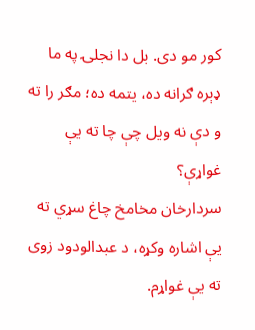کور مو دی. بل دا نجلۍ په ما ډېره ګرانه ده، یتمه ده؛ مګر را ته و دې نه ویل چې چا ته یې غواړې؟
سردارخان مخامخ چاغ سړي ته یې اشاره وکړه، د عبدالودود زوی ته یې غواړم.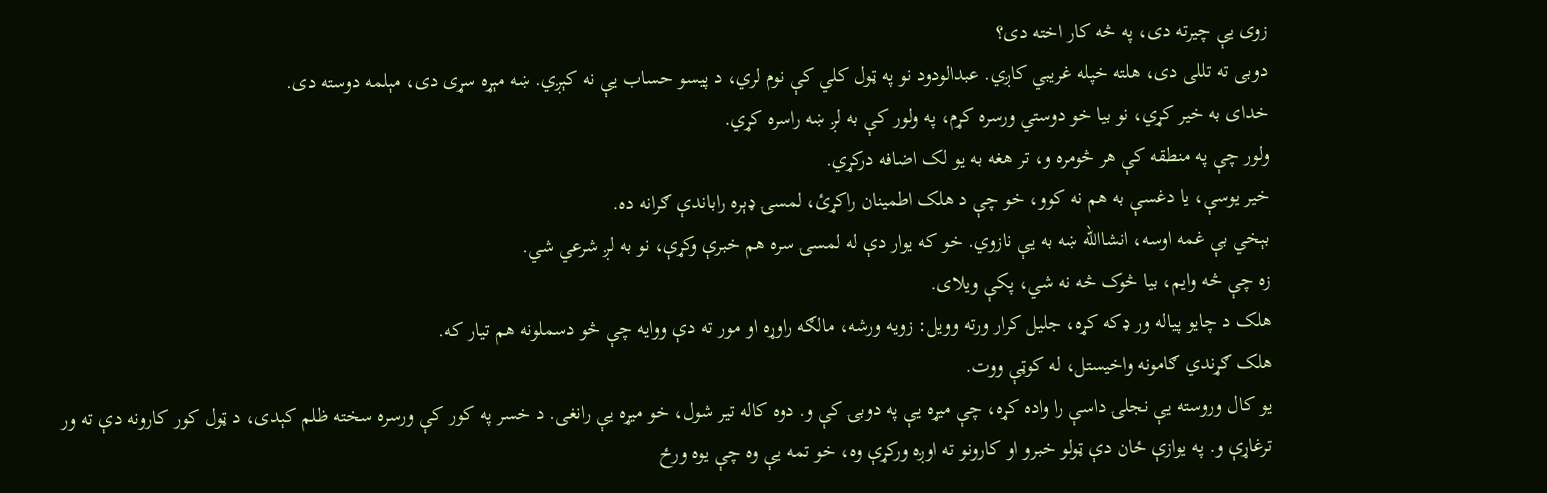زوی یې چیرته دی، په څه کار اخته دی؟
دوبی ته تللی دی، هلته خپله غریبي کاږي. عبدالودود نو په ټول کلي کې نوم لري، د پیسو حساب یې نه کېږي. ښه مېړه سړی دی، مېلمه دوسته دی.
خدای به خیر کړي، نو بیا خو دوستي ورسره کړم، په ولور کې به لږ ښه راسره کړي.
ولور چې په منطقه کې هر څومره و، تر هغه به یو لک اضافه درکړي.
خیر یوسې، یا دغسې به هم نه کوو، خو چې د هلک اطمینان راکړئ، لمسۍ ډېره راباندې ګرانه ده.
بېخي بې غمه اوسه، انشاالله ښه به یې نازوي. خو که یوار دې له لمسۍ سره هم خبرې وکړې، نو به لږ شرعي شي.
زه چې څه وایم، بیا څوک څه نه شي، پکې ویلای.
هلک د چایو پیاله ور ډکه کړه، جلیل کرار ورته وویل: زویه ورشه، مالګه راوړه او مور ته دې ووایه چې څو دسملونه هم تیار که.
هلک ګړندي ګامونه واخیستل، له کوټې ووت.
یو کال وروسته یې نجلۍ داسې را واده کړه، چې میړه یې په دوبۍ کې و. دوه کاله تیر شول، خو میړه یې رانغی. د خسر په کور کې ورسره سخته ظلم کېدی، د ټول کور کارونه دې ته ور ترغاړې و. په یوازې ځان دې ټولو خبرو او کارونو ته اوږه ورکړې وه، خو تمه یې وه چې یوه ورځ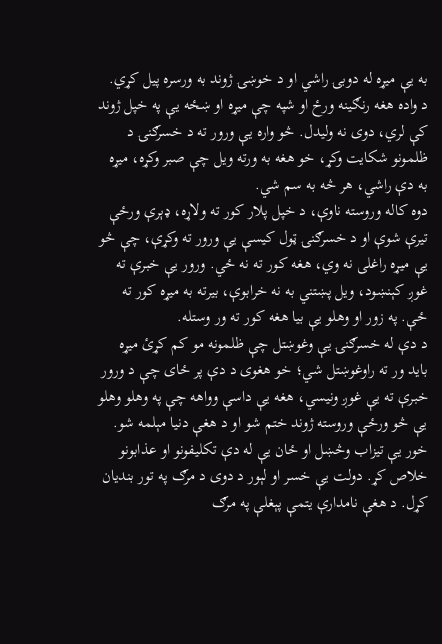به یې میړه له دوبۍ راشي او د خوښۍ ژوند به ورسره پیل کړي.
د واده هغه رنګینه ورځ او شپه چې میړه او ښځه یې په خپل ژوند کې لري، دوی نه ولیدل. څو واره یې ورور ته د خسرګنۍ د ظلمونو شکایت وکړ، خو هغه به ورته ویل چې صبر وکړه، میړه به دې راشي، هر څه به سم شي.
دوه کاله وروسته ناوې، د خپل پلار کور ته ولاړه، ډېرې ورځې تیرې شوې او د خسرګنۍ ټول کیسې یې ورور ته وکړې، چې څو یې میړه راغلی نه وي، هغه کور ته نه ځي. ورور یې خبرې ته غوږ کېنښود، ویل پښتني به نه خرابوې، بیرته به میړه کور ته ځې. په زور او وهلو یې بیا هغه کور ته ور وستله.
د دې له خسرګنۍ یې وغوښتل چې ظلمونه مو کم کړئ میړه باید ور ته راوغوښتل شي؛ خو هغوی د دې پر ځای چې د ورور خبرې ته یې غوږ ونیسي، هغه یې داسې وواهه چې په وهلو وهلو یې څو ورځې وروسته ژوند ختم شو او د هغې دنیا مېلمه شو.
خور یې تیزاب وڅښل او ځان یې له دې تکلیفونو او عذابونو خلاص کړ. دولت یې خسر او لېور د دوی د مرګ په تور بندیان کړل. د هغې نامدارې یتمې پېغلې په مرګ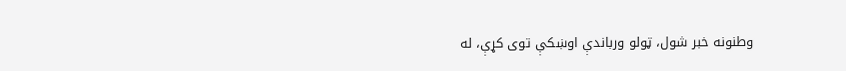وطنونه خبر شول، ټولو ورباندې اوښکې توی کړې، له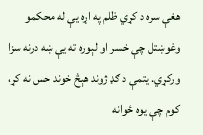هغې سره د کړي ظلم په اړه یې له محکمو وغوښتل چې خسر او لېوره ته یې ښه درنه سزا ورکړي. یتمې د ګډ ژوند هېڅ خوند حس نه کړ، کوم چې یوه ځوانه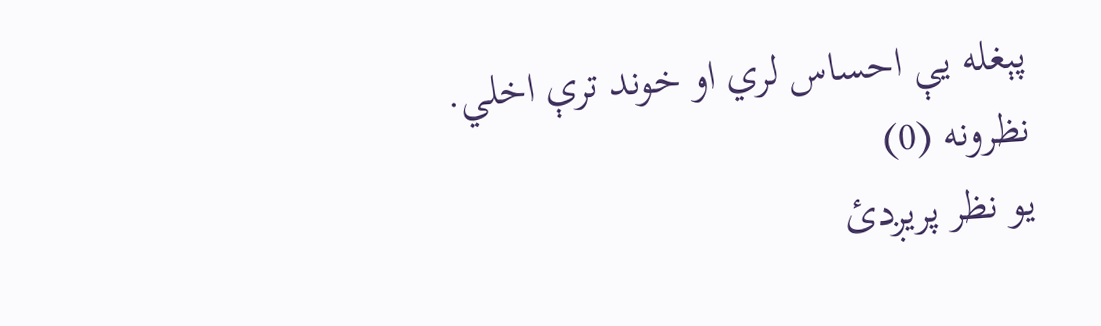پېغله یې احساس لري او خوند ترې اخلي.
نظرونه (0)
یو نظر پریږدئ